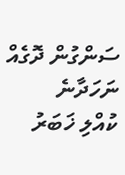ސަންގުން ދޮގެއް ނަހަދާނެ
ކުއްލި ޚަބަރު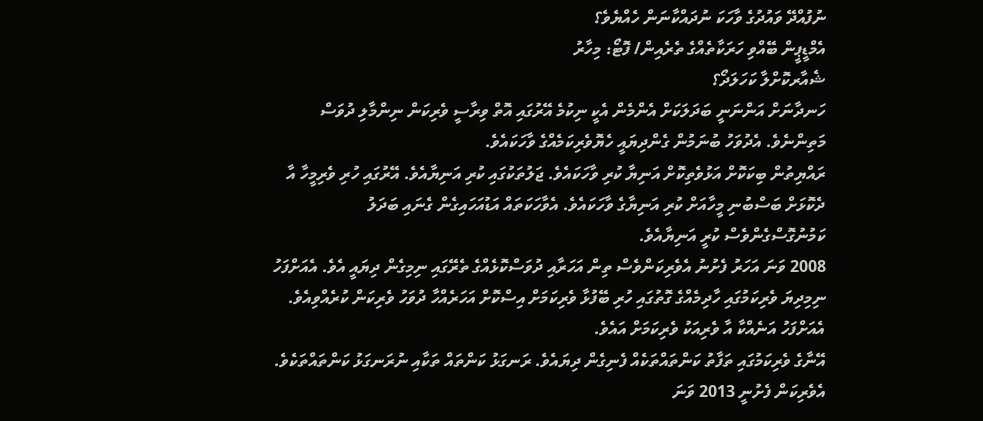ނުފުއްދޭ ވައުދުގެ ވާހަކަ ނުދައްކާނަން ހެއްޔެވެ؟
އެމްޑީޕީން ބޭއްވި ހަރަކާތެއްގެ ތެރެއިން/ ފޮޓޯ: މިހާރު
ޝެއާރކޮށްލާ ކަހަލަދޯ؟
ހަނދާނަށް އަންނަނީ ބަދަލަކަށް އެންމެން އެކީ ނިކުމެ އޭރުގައި އޮތް ވިރާސީ ވެރިކަން ނިންމާލި ދުވަސް މަތިންނެވެ. އެދުވަހު ބުނަމުން ގެންދިޔައީ ހެޔޮވެރިކަމެއްގެ ވާހަކައެވެ.
ރައްޔިތުން ބިކަކޮށް އަޅުވެތިކޮށް އަނިޔާ ކުރި ވާހަކައެވެ. ޖަލުތަކުގައި ކުރި އަނިޔާއެވެ. އޭރުގައި ހުރި ވެރިމީހާ އާ ދެކޮޅަށް ބަސްބުނި މީހާއަށް ކުރި އަނިޔާގެ ވާހަކައެވެ. އެވާހަކަތައް އަޑުއަހައިގެން ގެނައި ބަދަލު ކަމުނުގޮސްގެންވެސް ކުރީ އަނިޔާއެވެ.
2008 ވަނަ އަހަރު ފެށުނު އެވެރިކަންވެސް ތިން އަހަރާއި ދުވަސްކޮޅެއްގެ ތެރޭގައި ނިމިގެން ދިޔައީ އެވެ. އެއަށްފަހު ނިމިދިޔަ ވެރިކަމުގައި ހާދިމެއްގެ ގޮތުގައި ހުރި ބޭފުޅާ ވެރިކަމަށް އިސްކޮށް އަހަރެއްހާ ދުވަހު ވެރިކަން ކުރެއްވިއެވެ. އެއަށްފަހު އަނެއްކާ އާ ވެރިއަކު ވެރިކަމަށް އައެވެ.
އޭނާގެ ވެރިކަމުގައި ތަފާތު ކަންތައްތަކެއް ފެނިގެން ދިޔައެވެ. ރަނގަޅު ކަންތައް ތަކާއި ނުރަނގަޅު ކަންތައްތަކެވެ. އެވެރިކަން ފެށުނީ 2013 ވަނަ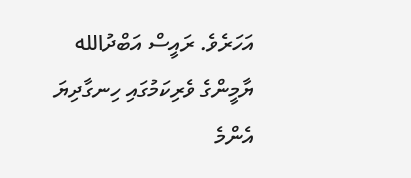އަހަރެވެ. ރައީސް އަބްދުالله ޔާމީންގެ ވެރިކަމުގައި ހިނގާދިޔަ އެންމެ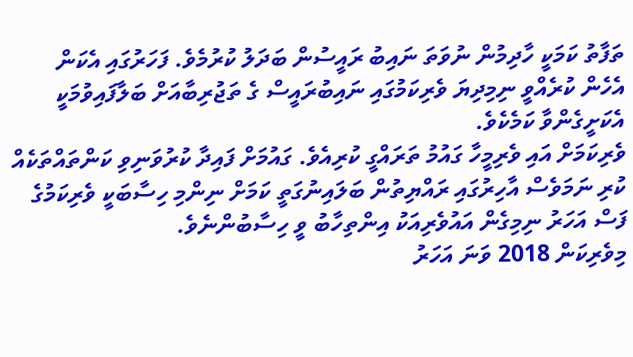ތަފާތު ކަމަކީ ހާދިމުން ނުވަތަ ނައިބު ރައީސުން ބަދަލު ކުރުމެވެ. ފަހަރުގައި އެކަން އެހެން ކުރެއްވީ ނިމިދިޔަ ވެރިކަމުގައި ނައިބުރައީސް ގެ ތަޖުރިބާއަށް ބަލާފައިވުމަކީ އެކަށީގެންވާ ކަމެކެވެ.
ވެރިކަމަށް އައި ވެރިމީހާ ގައުމު ތަރައްގީ ކުރިއެވެ. ގައުމަށް ފައިދާ ކުރުވަނިވި ކަންތައްތަކެއް ކުރި ނަމަވެސް އާހިރުގައި ރައްޔިތުން ބަލައިނުގަތީ ކަމަށް ނިންމި ހިސާބަކީ ވެރިކަމުގެ ފަސް އަހަރު ނިމިގެން އައުވެރިއަކު އިންތިހާބު ވީ ހިސާބުންނެވެ.
މިވެރިކަން 2018 ވަނަ އަހަރު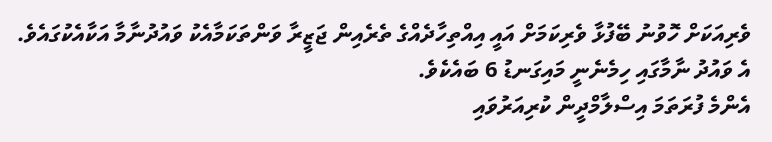ވެރިއަކަށް ހޮވުނު ބޭފުޅާ ވެރިކަމަށް އައީ އިއްތިހާދެއްގެ ތެރެއިން ޖަޒީރާ ވަންތަކަމާއެކު ވައުދުނާމާ އަކާއެކުގައެވެ. އެ ވައުދު ނާމާގައި ހިމެނެނީ މައިގަނޑު 6 ބައެކެވެ.
އެންމެ ފުރަތަމަ އިސްލާމްދީން ކުރިއަރުވައި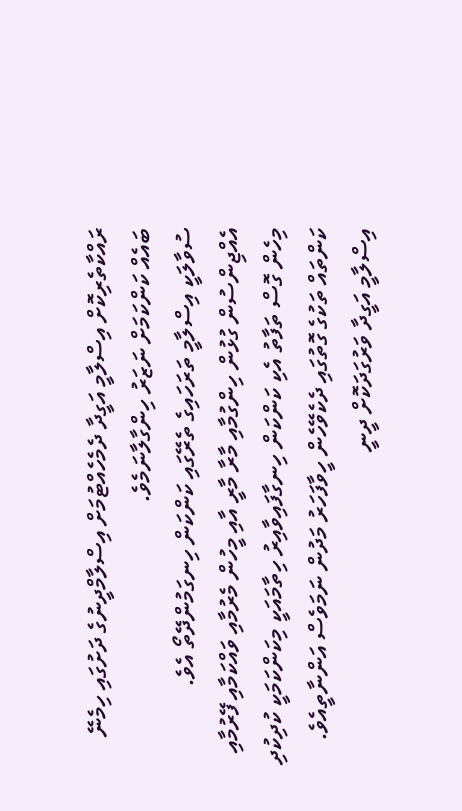ރައްކާތެރިކޮށް އިސްލާމީ އަގީދާ ދެމެހެއްޓުމަށް އިސްލާމްދީނުގެ ދަށުގައި ހިމެނޭ ބައެއް ކަންކަމަށް ނަޒަރު ހިންގާލާނަމެވެ.
ސުވާލަކީ އިސްލާމީ ތަރަހައިގެ ތެރޭގައި ކަންކަން ހިނގަމުންދޭތޯ އެވެ. އެއްޖިންސުން ގުޅުން ހިންގުމާއި މާރާ މާރީ އާއި މީހުން މެރުމާއި ވައްކަމާއި ފޭރުމާއި މިހެން ގޮސް ތަފާތު އެކި ކަންކަން ހިނގާފައިވާއިރު ހިތާމައަކީ މިކަންކަމަކީ ކުދިކުދި ކަންތައް ތަކުގެ ގޮތުގައި ދެކެވޭހެން ހީވާފަހަރު މަދުން ނަމަވެސް އަންނާތީއެވެ.
އިސްލާމީ އަގީދާ ވަރުގަދަކޮށް ދީނީ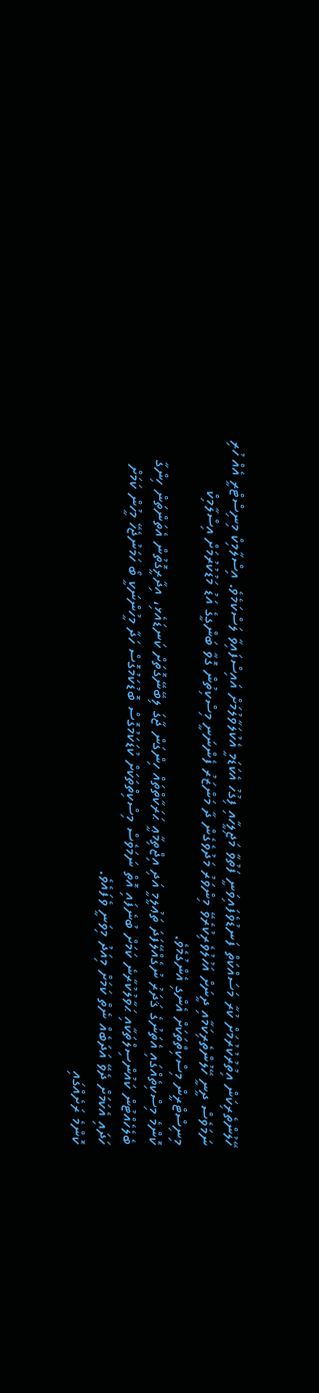ހޭލުންތެރިކަން އިތުރުކުރުމަށް ކުރާ މަސައްކަތް ފަނޑުވެފައިވަނީ ފަތުވާ މަޖިލީހާއި ފިގުހު އެކަޑަމީ އެކުލަވާލުމަށް އައިސްފައިވާ ލަސްކަމެވެ. އިސްލާމިކް މިނިސްޓްރީ އެއް ހުރި ނަމަވެސް ދީނީ ހޭލުންތެރިކަމާއި ދީނަށް އަހުލުވެރިކުރެވޭ މިންވަރު މަދުވެގެން ދާ މަންޒަރު ފެންނަނީ މިސްކިތުން ގޮވާ ބަންގީގެ އަޑު މަޑުކުރުމަށް އިސްލާމިކް މިނިސްޓްރީން މިސްކިތްތަކަށް އެންގި އެންގުމެވެ.
ކޮންމެ މިސްކިތެއްގައި އެތަނުގެ ޤަދަރު ނުގެއްލޭފަދަ ތަޢުލީމީ އަދި އިޖްތިމާޢީ ޙަރަކާތްތައް ހިންގަން ޖާގަ ލިބޭނޭގޮތަށް ކަނޑައެޅި، އިދާރީގޮތުން އެތަންތަން ހިންގާ ބެލެހެއްޓުން ކައުންސިލްތަކާއި ޙަވާލުކުރާނެ ކަމަށް ބުނެފައި އޮތް ނަމަވެސް މިސްކިތްތަކަށް ކުޑަކަމުގޮސް ބޮޑުކަމުގޮސް ހަދާ މީހުންނަކީ ބޯ ހަމަނުޖެހޭ މީހުން ކަމަށް ހަދައި އެކަމަށް ދެވޭ އަދަބެއް ނެތް ކަމަށް މިއަދު މިވަނީ ވެފައެވެ.
ކޮންމެ ރަށެއްގައި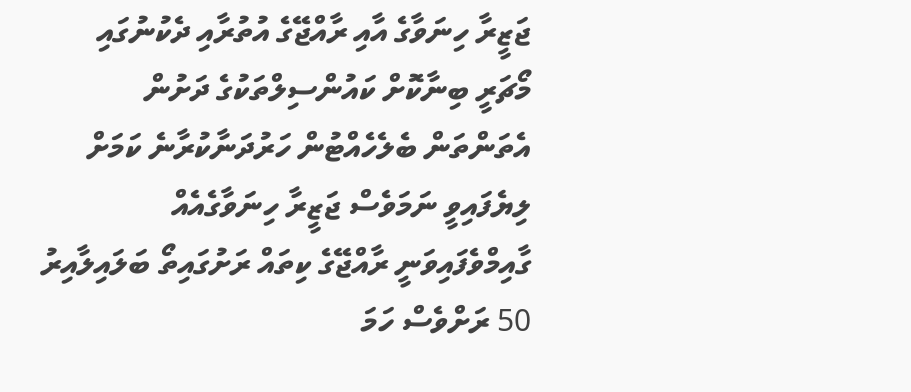ޖަޒީރާ ހިނަވާގެ އާއި ރާއްޖޭގެ އުތުރާއި ދެކުނުގައި މޯޗަރީ ބިނާކޮށް ކައުންސިލްތަކުގެ ދަށުން އެތަންތަން ބެލެހެއްޓުން ހަރުދަނާކުރާނެ ކަމަށް ލިޔެފައިވީ ނަމަވެސް ޖަޒީރާ ހިނަވާގެއެއް ގާއިމްވެފައިވަނީ ރާއްޖޭގެ ކިތައް ރަށުގައިތޯ ބަލައިލާއިރު 50 ރަށްވެސް ހަމަ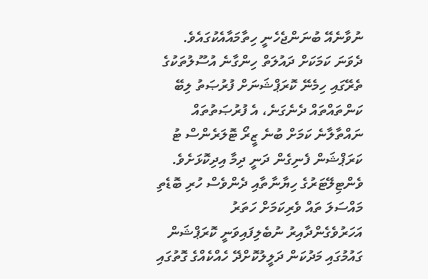ނުވާނެއޭ ބުނަންޖެހެނީ ހިތާމައާއެކުގައެވެ.
ދެވަނަ ކަމަކަށް ދައުލަތް ހިންގާނެ އުސޫލުތަކުގެ ތެރޭގައި ހިމެނޭ ކޮރަޕްޝަނަށް ފުރުޞަތު ލިބޭ ކަންތައްތައް ދެނެގަނެ، އެ ފުރުޞަތުތައް ނައްތާލާނެ ކަމަށް ބުނެ ޒީރޯ ޓޮލަރެންސް ޓު ކަރަޕްޝަން ފެނިގެން ދަނީ ދިމާ އިދިކޮޅަށެވެ. ވެންޓިލޭޓަރުގެ ހިޔާނާތާއި ދެންވެސް ހުރި ބޮޑެތި މައްސަލަ ތައް ވެރިކަމަށް ހަތަރު އަހަރުވެގެންދާއިރު ނުބެލިފައިވަނީ ކޮރަޕްޝަން ގައުމުގައި މަދުކަން ދަލީލުކޮށްދޭ ހެއްކެއްގެ ގޮތުގައި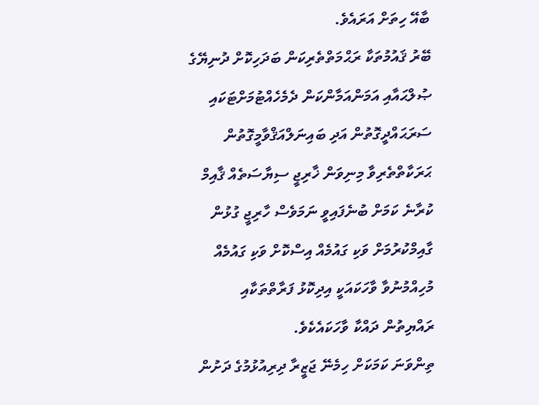ބާއޭ ހިތަށް އަރައެވެ.
ބޭރު ޤައުމުތަކާ ރަޙްމަތްތެރިކަން ބަދަހިކޮށް ދުނިޔޭގެ ޞުލްޙައާއި އަމަންއަމާންކަން ދެމެހެއްޓުމަށްޓަކައި ސަރަޙައްދީގޮތުން އަދި ބައިނަލްއަޤްވާމީގޮތުން ޙަރަކާތްތެރިވާ މިނިވަން ޚާރިޖީ ސިޔާސަތެއް ޤާއިމް ކުރާނެ ކަމަށް ބުނެފައިވީ ނަމަވެސް ހާރިޖީ ގުޅުން ގާއިމްކުރުމަށް ވަކި ގައުމެއް އިސްކޮށް ވަކި ގައުމެއް މުހިއްމުނުވާ ވާހަކައަކީ އިދިކޮޅު ފަރާތްތަކާއި ރައްޔިތުން ދައްކާ ވާހަކައެކެވެ.
ތިންވަނަ ކަމަކަށް ހިމެނޭ ޖަޒީރާ ދިރިއުޅުމުގެ ދަށުން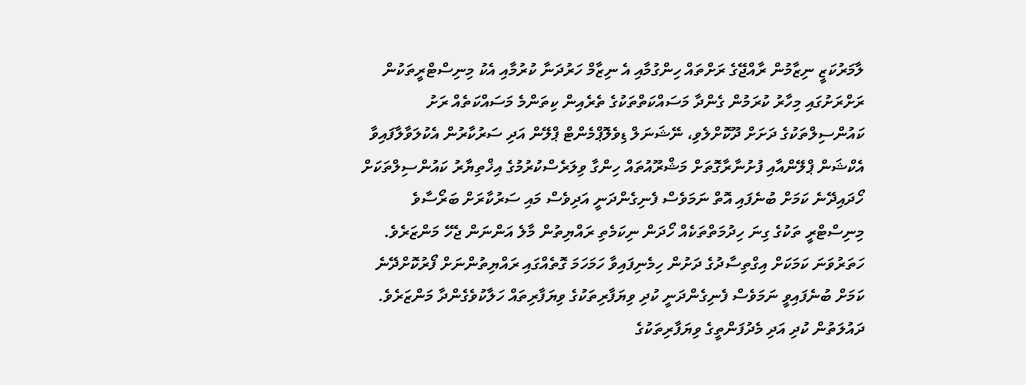ލާމަރުކަޒީ ނިޒާމުން ރާއްޖޭގެ ރަށްތައް ހިންގުމާއި އެ ނިޒާމް ހަރުދަނާ ކުރުމާއި އެކު މިނިސްޓްރީތަކުން ރަށްރަށުގައި މިހާރު ކުރަމުން ގެންދާ މަސައްކަތްތަކުގެ ތެރެއިން ކިތަންމެ މަސައްކަތެއް ރަށު ކައުންސިލްތަކުގެ ދަށަށް ދޫކޮށްލެވި، ނޭޝަނަލް ޑިވެލޮޕްމެންޓް ޕްލޭން އަދި ސަރުކާރުން އެކުލަވާލާފައިވާ އެކްޝަން ޕްލޭންއާއި ފުށުނާރާގޮތަށް މަޝްރޫއުތައް ހިންގާ ވިލަރެސްކުރުމުގެ އިޚްތިޔާރު ކައުންސިލްތަކަށް ހޯދައިދޭނެ ކަމަށް ބުނެފައި އޮތް ނަމަވެސް ފެނިގެންދަނީ އަދިވެސް މައި ސަރުކާރަށް ބަރޯސާވެ މިނިސްޓްރީ ތަކުގެ ގިނަ ހިދުމަތްތަކެއް ހޯދަން ނިކަމެތި ރައްޔިތުން މާލެ އަންނަން ޖެހޭ މަންޒަރެވެ.
ހަތަރުވަނަ ކަމަކަށް އިގްތިސާދުގެ ދަށުން ހިމެނިފައިވާ ހަމަހަމަ ގޮތެއްގައި ރައްޔިތުންނަށް ފޯރުކޮށްދޭނެ ކަމަށް ބުނެފައިވީ ނަމަވެސް ފެނިގެންދަނީ ކުދި ވިޔަފާރިތަކުގެ ވިޔަފާރިތައް ހަލާކުވެގެންދާ މަންޒަރެވެ. ދައުލަތުން ކުދި އަދި މެދުފަންތީގެ ވިޔަފާރިތަކުގެ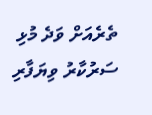ތެރެއަށް ވަދެ މުޅި ސަރުކާރު ވިޔަފާރި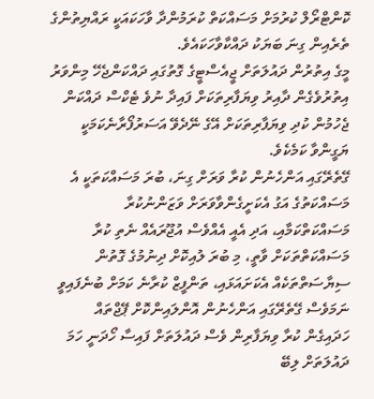ކޮންޓްރޯލް ކުރުމަށް މަސައްކަތް ކުރަމުންދާ ވާހަކައަކީ ރައްޔިތުންގެ ތެރެއިން ގިނަ ބަޔަކު ދައްކާވާހަކައެވެ.
މީގެ އިތުރުން ދައުލަތަށް ޖީއެސްޓީގެ ގޮތުގައި ދައްކަންޖެހޭ މިންވަރު އިތުރުވެގެން ދާއިރު ވިޔަފާރިތަކަށް ފައިދާ ނުވެ ޓެކްސް ދައްކަން ޖެހުމުން ކުދި ވިޔަފާރިތަކަށް އޭގެ ނޭދެވޭ އަސަރުފޯރާނެކަމަކީ ޔަގީންވާ ކަމެކެވެ.
ގޭތެރޭގައި އަންހެނުން ކުރާ ވަރަށް ގިނަ، ބުރަ މަސައްކަތަކީ އެ މަސައްކަތުގެ އަގު އެކަށީގެންވާވަރަށް ވަޒަންނުކުރާ މަސައްކަތްކަމާއި، އަދި އެއީ އެއްވެސް އުޖޫރައެއް ނެތި ކުރާ މަސައްކަތްތަކަށް ވާތީ، މި ބުރަ ލުއިކޮށް ދިނުމުގެ ގޮތުން ސިޔާސަތްތަކެއް އެކަށައަޅައި، ތަންފީޒް ކުރާނެ ކަމަށް ބުނެފައިވީ ނަމަވެސް ގޭތެރޭގައި އަންހެނުން އޮންލައިންކޮށް ޕޭޖްތައް ހަދައިގެން ކުރާ ވިޔަފާރިން ވެސް ދައުލަތަށް ފައިސާ ހޯދަނީ ހަމަ ދައުލަތަށް ލިބޭ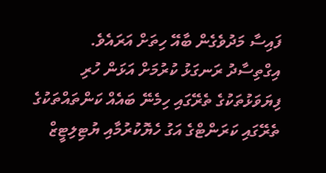ފައިސާ މަދުވެގެން ބާއޭ ހިތަށް އަރައެވެ.
އިގްތިސާދު ރަނގަޅު ކުރުމަށް އަޅަން ހުރި ފިޔަވަޅުތަކުގެ ތެރޭގައި ހިމެނޭ ބައެއް ކަންތައްތަކުގެ ތެރޭގައި ކަރަންޓްގެ އަގު ހެޔޮކުރުމާއި ޔުޓިލިޓީޒް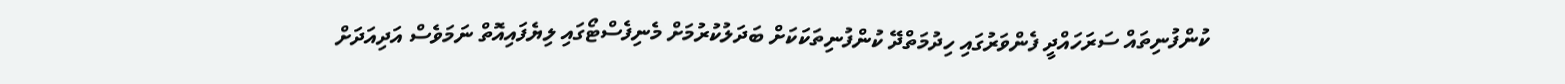ކުންފުނިތައް ސަރަހައްދީ ފެންވަރުގައި ހިދުމަތްދޭ ކުންފުނިތަކަކަށް ބަދަލުކުރުމަށް މެނިފެސްޓޯގައި ލިޔެފައިއޮތް ނަމަވެސް އަދިއަދަށް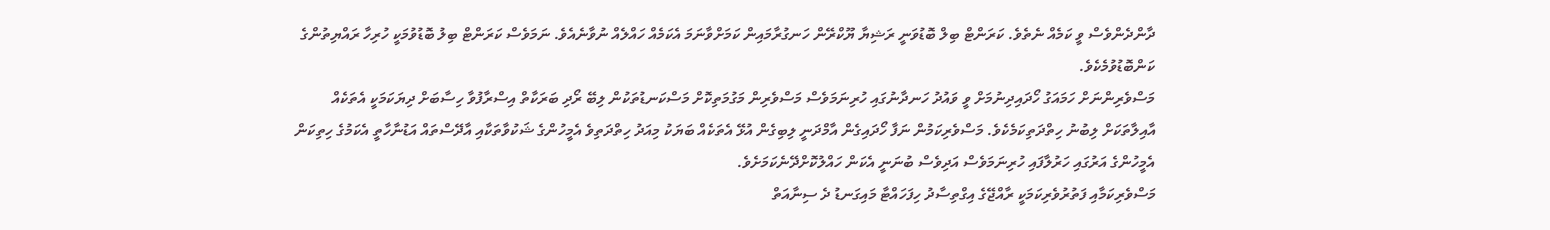ދާންދެންވެސް ވީ ކަމެއް ނެތެވެ. ކަރަންޓް ބިލް ބޮޑުވަނީ ރަޝިޔާ ޔޫކްރޭން ހަނގުރާމައިން ކަމަށްވާނަމަ އެކަމެއް ހައްލެއް ނުވާނެއެވެ. ނަމަވެސް ކަރަންޓް ބިލު ބޮޑުވުމަކީ ހުރިހާ ރައްޔިތުންގެ ކަންބޮޑުވުމެކެވެ.
މަސްވެރިންނަށް ހަމައަގު ހޯދައިދިނުމަށް ވީ ވައުދު ހަނދާނުގައި ހުރިނަމަވެސް މަސްވެރިން މަގުމަތިކޮށް މަސްކަނޑުތަކުން ލިބޭ ރޯދި ބަރަކާތް އިސްރާފުވާ ހިސާބަށް ދިޔަކަމަކީ އެތަކެއް އާއިލާތަކަށް ލިބުނު ހިތްދަތިކަމެކެވެ. މަސްވެރިކަމުން ނަފާ ހޯދައިގެން އާމްދަނީ ލިބިގެން އުޅޭ އެތަކެއް ބަޔަކު މިއަދު ހިތްދަތިވެ އެމީހުންގެ ޝަކުވާތަކާއި އާދޭސްތައް އަޑުނާހާތީ އެކަމުގެ ހިތިކަން އެމީހުންގެ އަރުގައި ހަރުލާފައި ހުރިނަމަވެސް އަދިވެސް ބުނަނީ އެކަން ހައްލުކޮށްދޭނެކަމަށެވެ.
މަސްވެރިކަމާއި ފަތުރުވެރިކަމަކީ ރާއްޖޭގެ އިގްތިސާދު ހިފަހައްޓާ މައިގަނޑު ދެ ސިނާއަތް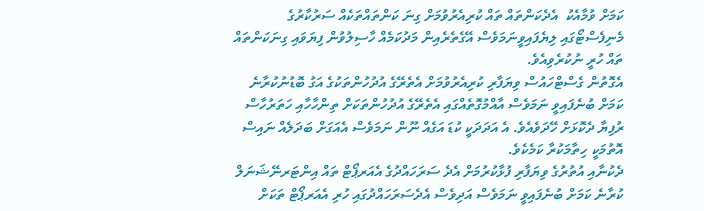ކަމަށް ވުމާއެކު  އެދެކަންތައް ތައް ކުރިއެރުވުމަށް ގިނަ ކަންތައްތަކެއް ސަރުކާރުގެ މެނިފެސްޓޯގައި ލިޔެފައިވީނަމަވެސް އޭގެތެރެއިން މަދުކަމެއް ހާސިލުވުން ފިޔަވައި ގިނަކަންތައް ތައް ހުރީ ނުކުރެވިއެވެ.
އެގޮތުން ގެސްޓްހައުސް ވިޔަފާރި ކުރިއެރުވުމަށް އެތެރޭގެ އުދުހުންތަކުގެ އަގު ބޮޑުނުކުރާނެ ކަމަށް ބުނެފައިވީ ނަމަވެސް އާއްމުގޮތެއްގައި އެތެރޭގެ އުދުހުންތަކަށް ތިންހާހާއި ހަތަރުހާސް ރުފިޔާ ދެކޮޅަށް ހޭދަވެއެވެ. އެ އަދަދަކީ ކުޑަ އަގެއް ނޫން ނަމަވެސް އެއަގަށް ބަދަލެއް ނައިސް އޮތުމަކީ ހިތާމަކުރާ ކަމެކެވެ.
ދެކުނާއި އުތުރުގެ ވިޔަފާރި ފުޅާކުރުމަށް އެދެ ސަރަހައްދުގެ އެއަރޕޯޓް ތައް އިންޓަރނޭޝަނަލް ކުރާނެ ކަމަށް ބުނެފައިވީ ނަމަވެސް އަދިވެސް އެދެސަރަހައްދުގައި ހުރި އެއަރޕޯޓް ތަކަށް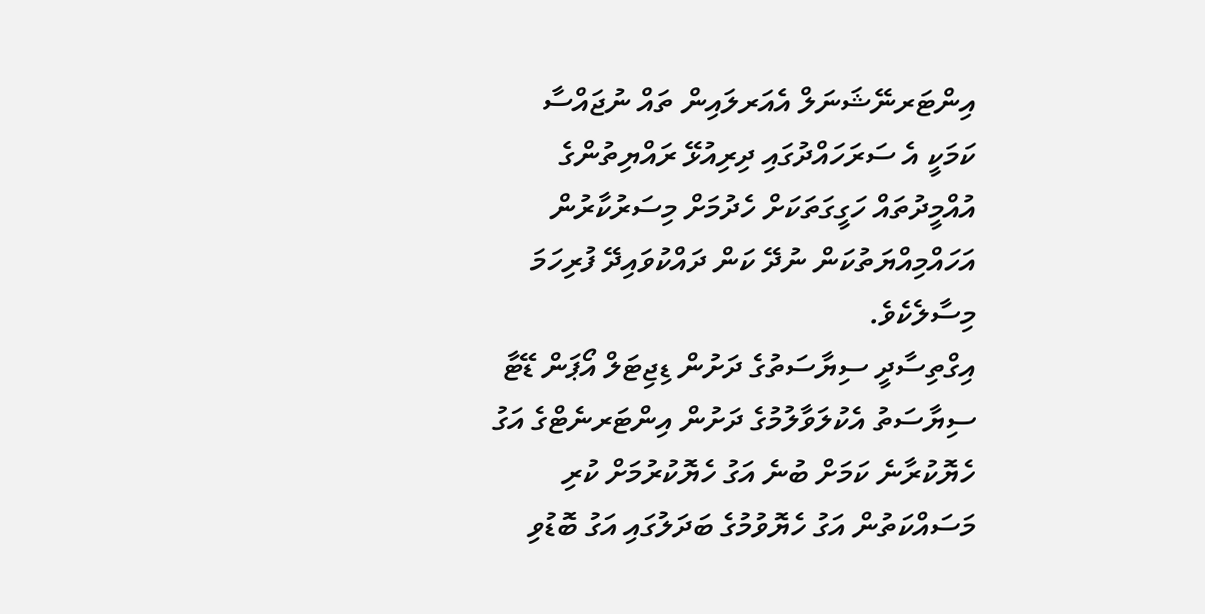އިންޓަރނޭޝަނަލް އެއަރލައިން ތައް ނުޖައްސާ ކަމަކީ އެ ސަރަހައްދުގައި ދިރިއުޅޭ ރައްޔިތުންގެ އުއްމީދުތައް ހަގީގަތަކަށް ހެދުމަށް މިސަރުކާރުން އަހައްމިއްޔަތުކަން ނުދޭ ކަން ދައްކުވައިދޭ ފުރިހަމަ މިސާލެކެވެ.
އިގްތިސާދީ ސިޔާސަތުގެ ދަށުން ޑިޖިޓަލް އޯޕަން ޑޭޓާ ސިޔާސަތު އެކުލަވާލުމުގެ ދަށުން އިންޓަރނެޓްގެ އަގު ހެޔޮކުރާނެ ކަމަށް ބުނެ އަގު ހެޔޮކުރުމަށް ކުރި މަސައްކަތުން އަގު ހެޔޮވުމުގެ ބަދަލުގައި އަގު ބޮޑުވި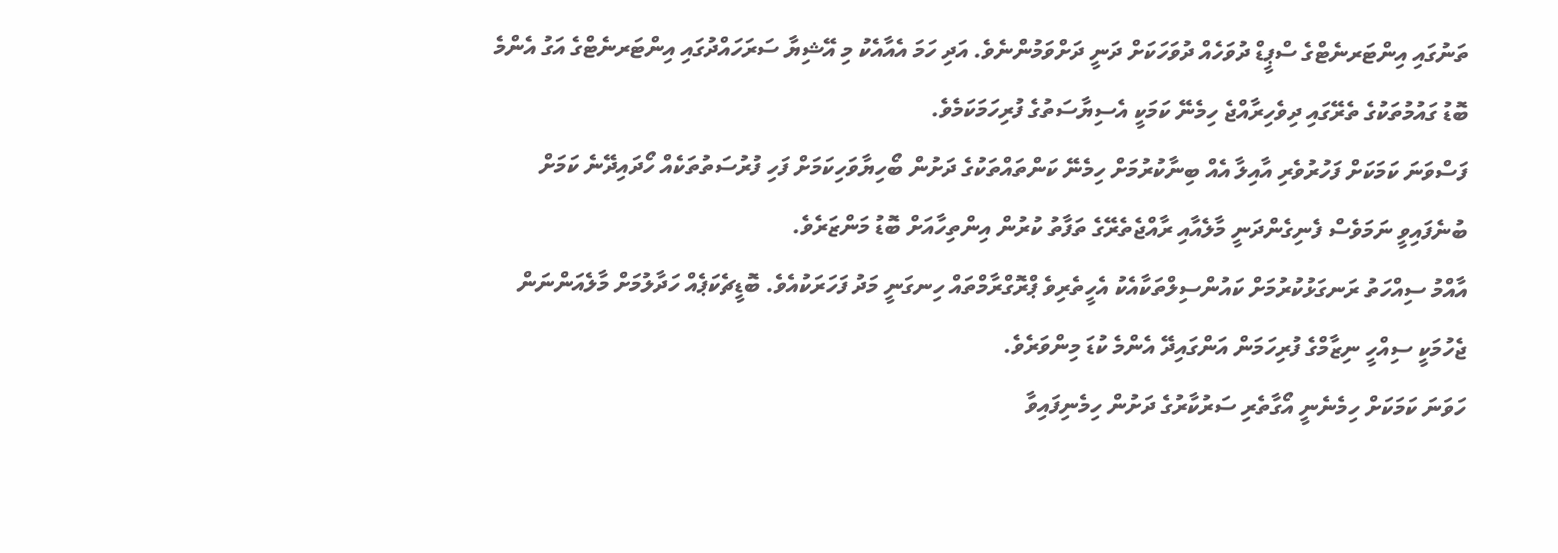ތަނުގައި އިންޓަރނެޓްގެ ސްޕީޑް ދުވަހެއް ދުވަހަކަށް ދަނީ ދަށްވަމުންނެވެ. އަދި ހަމަ އެއާއެކު މި އޭޝިޔާ ސަރަހައްދުގައި އިންޓަރނެޓްގެ އަގު އެންމެ ބޮޑު ގައުމުތަކުގެ ތެރޭގައި ދިވެހިރާއްޖެ ހިމެނޭ ކަމަކީ އެސިޔާސަތުގެ ފުރިހަމަކަމެވެ.
ފަސްވަނަ ކަމަކަށް ފަހުރުވެރި އާއިލާ އެއް ބިނާކުރުމަށް ހިމެނޭ ކަންތައްތަކުގެ ދަށުން ބޯހިޔާވަހިކަމަށް ފަހި ފުރުސަތުތަކެއް ހޯދައިދޭނެ ކަމަށް ބުނެފައިވީ ނަމަވެސް ފެނިގެންދަނީ މާލެއާއި ރާއްޖެތެރޭގެ ތަފާތު ކުރުން އިންތިހާއަށް ބޮޑު މަންޒަރެވެ.
އާއްމު ސިއްހަތު ރަނގަޅުކުރުމަށް ކައުންސިލްތަކާއެކު އެހީތެރިވެ ޕްރޮގްރާމްތައް ހިނގަނީ މަދު ފަހަރަކުއެވެ. ބޮޑީޗެކަޕެއް ހަދާލުމަށް މާލެއަންނަން ޖެހުމަކީ ސިއްހީ ނިޒާމްގެ ފުރިހަމަން އަންގައިދޭ އެންމެ ކުޑަ މިންވަރެވެ.
ހަވަނަ ކަމަކަށް ހިމެނެނީ އޯގާތެރި ސަރުކާރުގެ ދަށުން ހިމެނިފައިވާ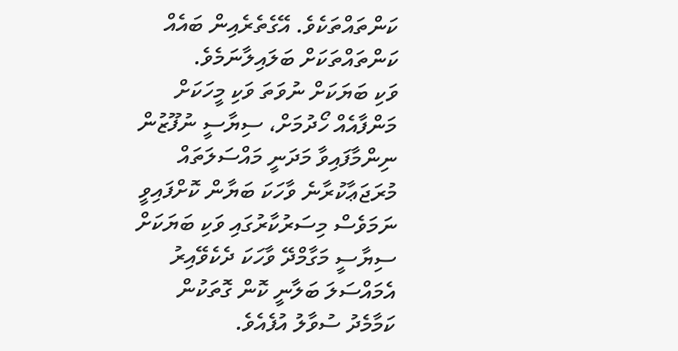ކަންތައްތަކެވެ. އޭގެތެރެއިން ބައެއް ކަންތައްތަކަށް ބަލައިލާނަމެވެ.
ވަކި ބަޔަކަށް ނުވަތަ ވަކި މީހަކަށް މަންފާއެއް ހޯދުމަށް، ސިޔާސީ ނުފޫޒުން ނިންމާފައިވާ މަދަނީ މައްސަލަތައް މުރަޖަޢާކުރާނެ ވާހަކަ ބަޔާން ކޮށްފައިވީ ނަމަވެސް މިސަރުކާރުގައި ވަކި ބަޔަކަށް ސިޔާސީ މަގާމްދޭ ވާހަކަ ދެކެވޭއިރު އެމައްސަލަ ބަލާނީ ކޮން ގޮތަކުން ކަމާމެދު ސުވާލު އުފެއެވެ.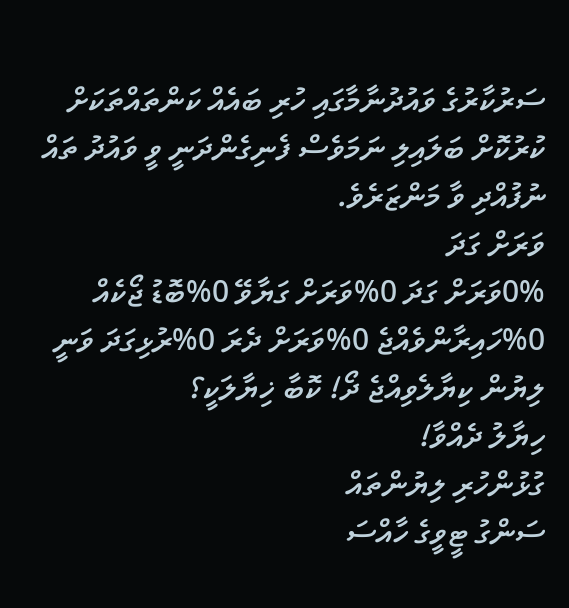ސަރުކާރުގެ ވައުދުނާމާގައި ހުރި ބައެއް ކަންތައްތަކަށް ކުރުކޮށް ބަލައިލި ނަމަވެސް ފެނިގެންދަނީ ވީ ވައުދު ތައް ނުފުއްދި ވާ މަންޒަރެވެ.
ވަރަށް ގަދަ
0%ވަރަށް ގަދަ 0%ވަރަށް ގަޔާވޭ 0%ބޮޑު ޖޯކެއް 0%ހައިރާންވެއްޖެ 0%ވަރަށް ދެރަ 0%ރުޅިގަދަ ވަނީ
ލިޔުން ކިޔާލެވިއްޖެ ދޯ! ކޮބާ ޚިޔާލަކީ؟
ހިޔާލު ދެއްވާ!
ގުޅުންހުރި ލިޔުންތައް
ސަންގު ޓީވީގެ ހާއްސަ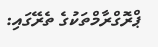ޕްރޮގްރާމްތަކުގެ ތެރޭގައި: